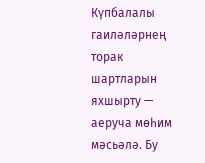Күпбалалы гаиләләрнең торак шартларын яхшырту — аеруча мөһим мәсьәлә. Бу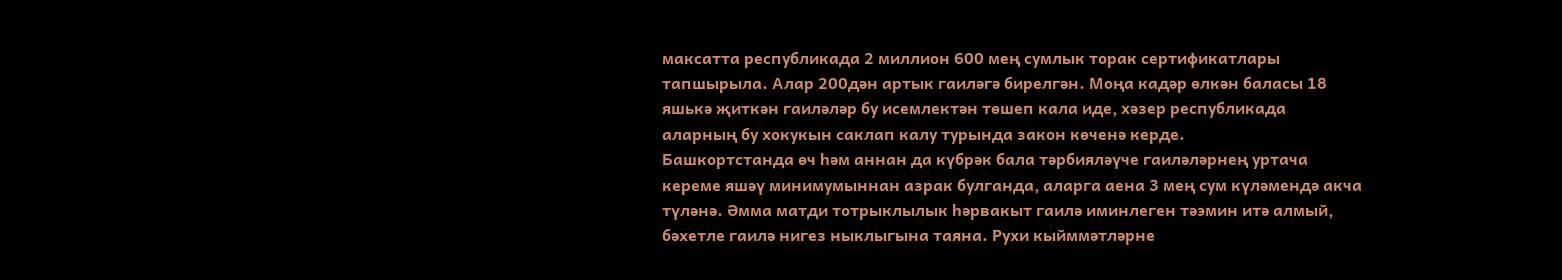максатта республикада 2 миллион 600 мең сумлык торак сертификатлары тапшырыла. Алар 200дән артык гаиләгә бирелгән. Моңа кадәр өлкән баласы 18 яшькә җиткән гаиләләр бу исемлектән төшеп кала иде, хәзер республикада аларның бу хокукын саклап калу турында закон көченә керде.
Башкортстанда өч һәм аннан да күбрәк бала тәрбияләүче гаиләләрнең уртача кереме яшәү минимумыннан азрак булганда, аларга аена 3 мең сум күләмендә акча түләнә. Әмма матди тотрыклылык һәрвакыт гаилә иминлеген тәэмин итә алмый, бәхетле гаилә нигез ныклыгына таяна. Рухи кыйммәтләрне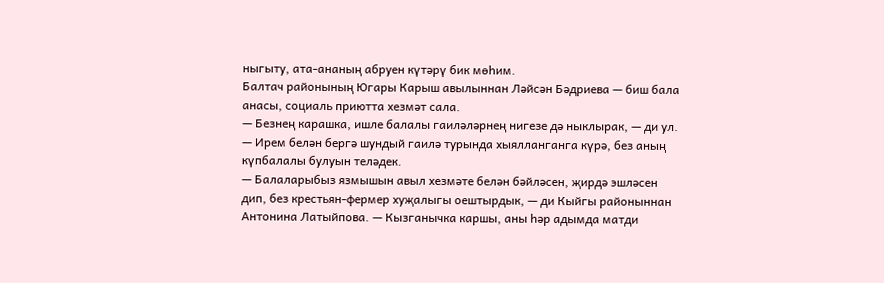ныгыту, ата-ананың абруен күтәрү бик мөһим.
Балтач районының Югары Карыш авылыннан Ләйсән Бәдриева — биш бала анасы, социаль приютта хезмәт сала.
— Безнең карашка, ишле балалы гаиләләрнең нигезе дә ныклырак, — ди ул. — Ирем белән бергә шундый гаилә турында хыялланганга күрә, без аның күпбалалы булуын теләдек.
— Балаларыбыз язмышын авыл хезмәте белән бәйләсен, җирдә эшләсен дип, без крестьян-фермер хуҗалыгы оештырдык, — ди Кыйгы районыннан Антонина Латыйпова. — Кызганычка каршы, аны һәр адымда матди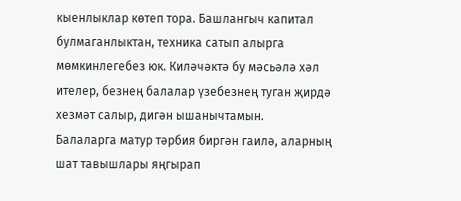кыенлыклар көтеп тора. Башлангыч капитал булмаганлыктан, техника сатып алырга мөмкинлегебез юк. Киләчәктә бу мәсьәлә хәл ителер, безнең балалар үзебезнең туган җирдә хезмәт салыр, дигән ышанычтамын.
Балаларга матур тәрбия биргән гаилә, аларның шат тавышлары яңгырап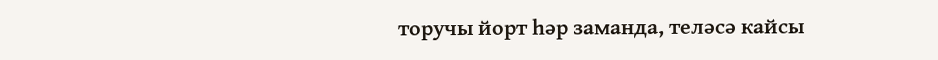торучы йорт һәр заманда, теләсә кайсы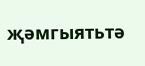җәмгыятьтә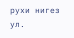рухи нигез ул.